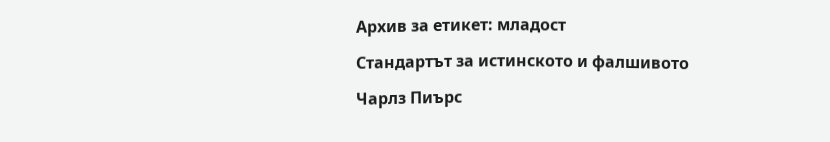Архив за етикет: младост

Стандартът за истинското и фалшивото

Чарлз Пиърс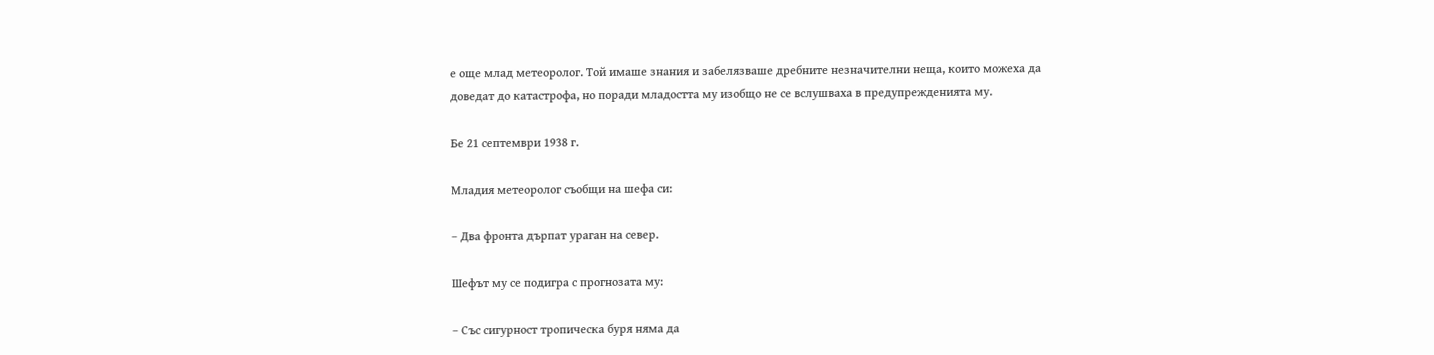е още млад метеоролог. Той имаше знания и забелязваше дребните незначителни неща, които можеха да доведат до катастрофа, но поради младостта му изобщо не се вслушваха в предупрежденията му.

Бе 21 септември 1938 г.

Младия метеоролог съобщи на шефа си:

– Два фронта дърпат ураган на север.

Шефът му се подигра с прогнозата му:

– Със сигурност тропическа буря няма да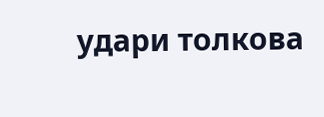удари толкова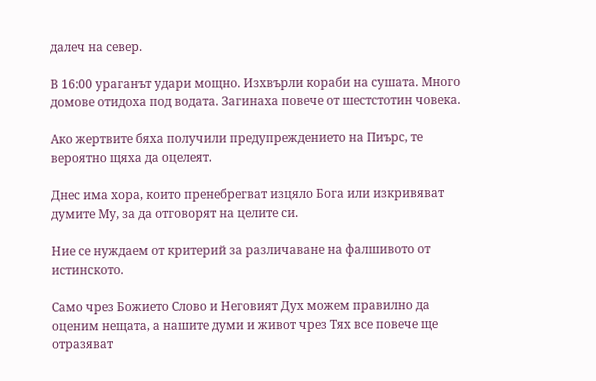далеч на север.

В 16:00 ураганът удари мощно. Изхвърли кораби на сушата. Много домове отидоха под водата. Загинаха повече от шестстотин човека.

Ако жертвите бяха получили предупреждението на Пиърс, те вероятно щяха да оцелеят.

Днес има хора, които пренебрегват изцяло Бога или изкривяват думите Му, за да отговорят на целите си.

Ние се нуждаем от критерий за различаване на фалшивото от истинското.

Само чрез Божието Слово и Неговият Дух можем правилно да оценим нещата, а нашите думи и живот чрез Тях все повече ще отразяват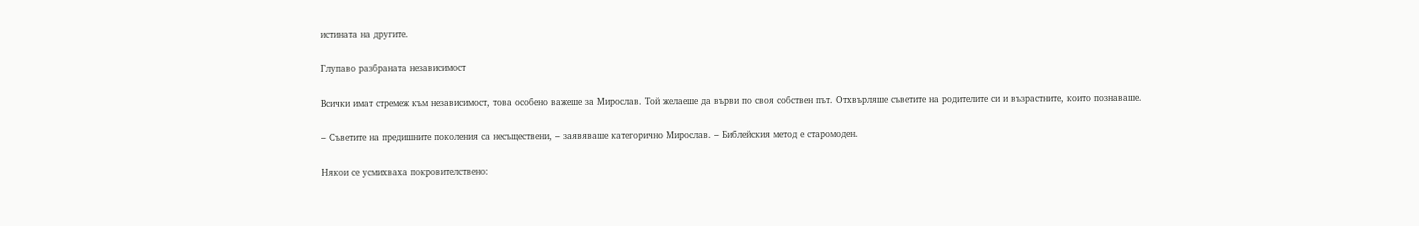истината на другите.

Глупаво разбраната независимост

Всички имат стремеж към независимост, това особено важеше за Мирослав. Той желаеше да върви по своя собствен път. Отхвърляше съветите на родителите си и възрастните, които познаваше.

– Съветите на предишните поколения са несъществени, – заявяваше категорично Мирослав. – Библейския метод е старомоден.

Някои се усмихваха покровителствено: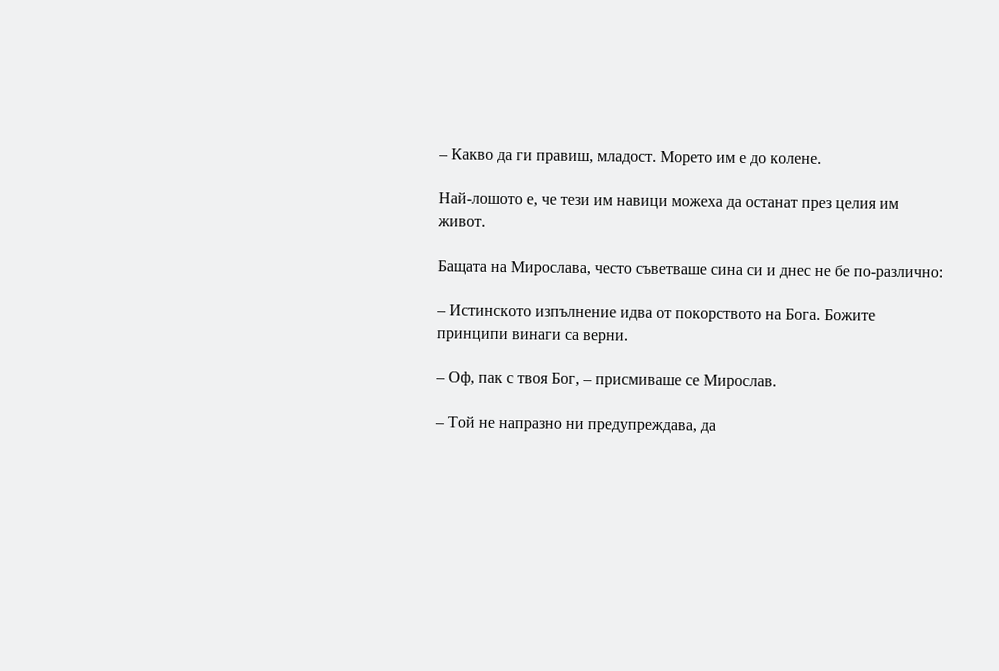– Какво да ги правиш, младост. Морето им е до колене.

Най-лошото е, че тези им навици можеха да останат през целия им живот.

Бащата на Мирослава, често съветваше сина си и днес не бе по-различно:

– Истинското изпълнение идва от покорството на Бога. Божите принципи винаги са верни.

– Оф, пак с твоя Бог, – присмиваше се Мирослав.

– Той не напразно ни предупреждава, да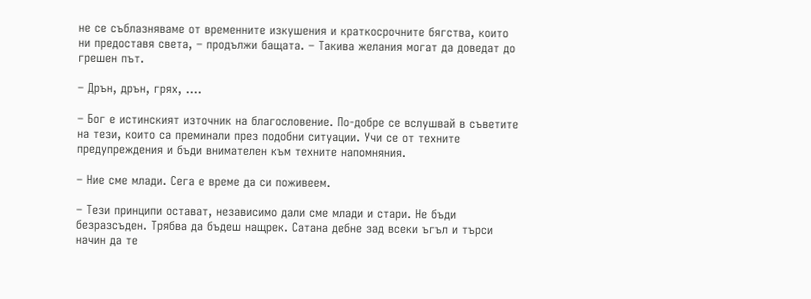не се съблазняваме от временните изкушения и краткосрочните бягства, които ни предоставя света, – продължи бащата. – Такива желания могат да доведат до грешен път.

– Дрън, дрън, грях, ….

– Бог е истинският източник на благословение. По-добре се вслушвай в съветите на тези, които са преминали през подобни ситуации. Учи се от техните предупреждения и бъди внимателен към техните напомняния.

– Ние сме млади. Сега е време да си поживеем.

– Тези принципи остават, независимо дали сме млади и стари. Не бъди безразсъден. Трябва да бъдеш нащрек. Сатана дебне зад всеки ъгъл и търси начин да те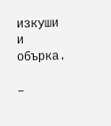изкуши и обърка.

–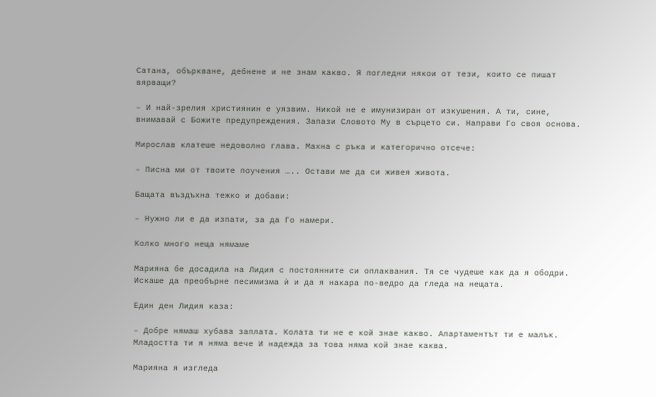Сатана, объркване, дебнене и не знам какво. Я погледни някои от тези, които се пишат вярващи?

– И най-зрелия християнин е уязвим. Никой не е имунизиран от изкушения. А ти, сине, внимавай с Божите предупреждения. Запази Словото Му в сърцето си. Направи Го своя основа.

Мирослав клатеше недоволно глава. Махна с ръка и категорично отсече:

– Писна ми от твоите поучения ….. Остави ме да си живея живота.

Бащата въздъхна тежко и добави:

– Нужно ли е да изпати, за да Го намери.

Колко много неща нямаме

Марияна бе досадила на Лидия с постоянните си оплаквания. Тя се чудеше как да я ободри. Искаше да преобърне песимизма ѝ и да я накара по-ведро да гледа на нещата.

Един ден Лидия каза:

– Добре нямаш хубава заплата. Колата ти не е кой знае какво. Апартаментът ти е малък. Младостта ти я няма вече И надежда за това няма кой знае каква.

Марияна я изгледа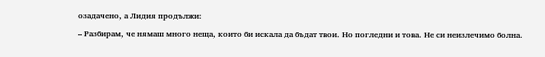озадачено, а Лидия продължи:

– Разбирам, че нямаш много неща, които би искала да бъдат твои. Но погледни и това. Не си неизлечимо болна.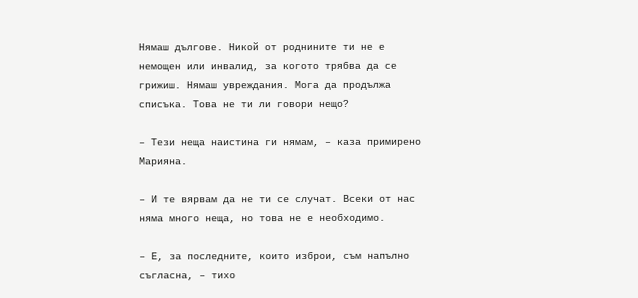Нямаш дългове. Никой от роднините ти не е немощен или инвалид, за когото трябва да се грижиш. Нямаш увреждания. Мога да продължа списъка. Това не ти ли говори нещо?

– Тези неща наистина ги нямам, – каза примирено Марияна.

– И те вярвам да не ти се случат. Всеки от нас няма много неща, но това не е необходимо.

– Е, за последните, които изброи, съм напълно съгласна, – тихо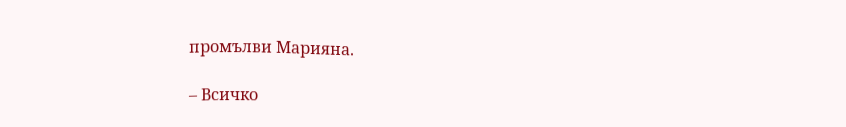промълви Марияна.

– Всичко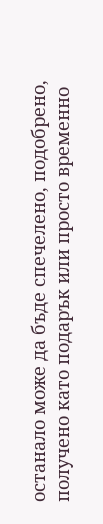останало може да бъде спечелено, подобрено, получено като подарък или просто временно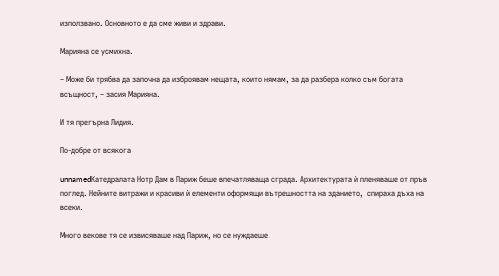използвано. Основното е да сме живи и здрави.

Марияна се усмихна.

– Може би трябва да започна да изброявам нещата, които нямам, за да разбера колко съм богата всъщност, – засия Марияна.

И тя прегърна Лидия.

По-добре от всякога

unnamedКатедралата Нотр Дам в Париж беше впечатляваща сграда. Архитектурата ѝ пленяваше от пръв поглед. Нейните витражи и красиви ѝ елементи оформящи вътрешността на зданието,  спираха дъха на всеки.

Много векове тя се извисяваше над Париж, но се нуждаеше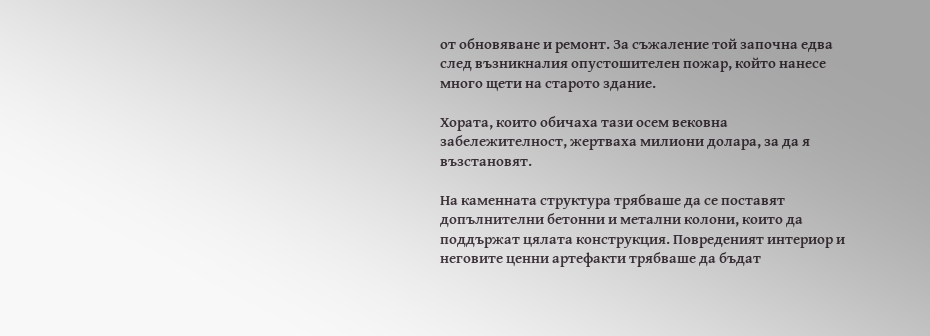от обновяване и ремонт. За съжаление той започна едва след възникналия опустошителен пожар, който нанесе много щети на старото здание.

Хората, които обичаха тази осем вековна забележителност, жертваха милиони долара, за да я възстановят.

На каменната структура трябваше да се поставят допълнителни бетонни и метални колони, които да поддържат цялата конструкция. Повреденият интериор и неговите ценни артефакти трябваше да бъдат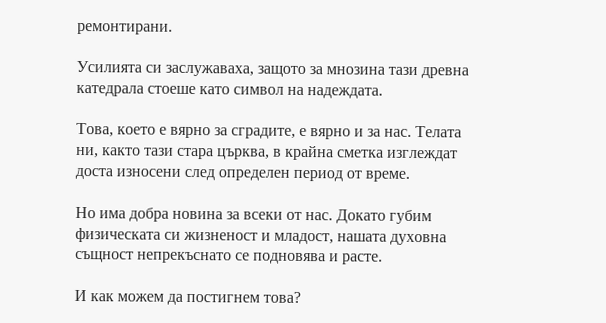ремонтирани.

Усилията си заслужаваха, защото за мнозина тази древна катедрала стоеше като символ на надеждата.

Това, което е вярно за сградите, е вярно и за нас. Телата ни, както тази стара църква, в крайна сметка изглеждат доста износени след определен период от време.

Но има добра новина за всеки от нас. Докато губим физическата си жизненост и младост, нашата духовна същност непрекъснато се подновява и расте.

И как можем да постигнем това?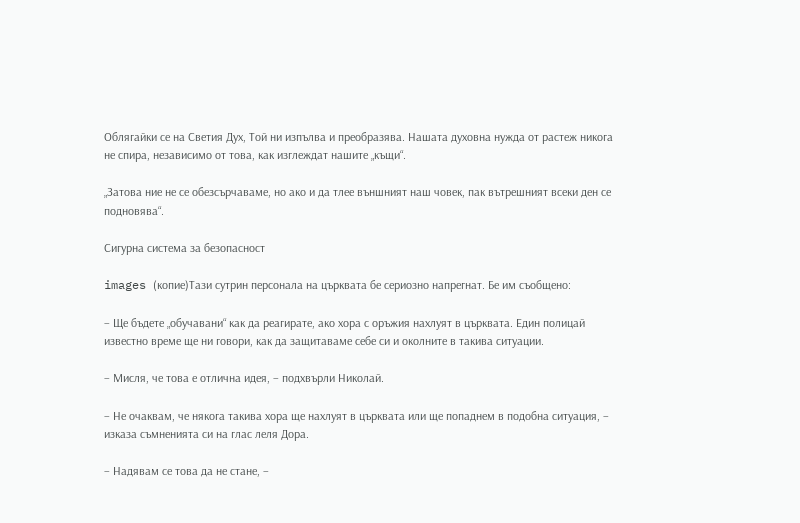Облягайки се на Светия Дух, Той ни изпълва и преобразява. Нашата духовна нужда от растеж никога не спира, независимо от това, как изглеждат нашите „къщи“.

„Затова ние не се обезсърчаваме, но ако и да тлее външният наш човек, пак вътрешният всеки ден се подновява“.

Сигурна система за безопасност

images (копие)Тази сутрин персонала на църквата бе сериозно напрегнат. Бе им съобщено:

– Ще бъдете „обучавани“ как да реагирате, ако хора с оръжия нахлуят в църквата. Един полицай известно време ще ни говори, как да защитаваме себе си и околните в такива ситуации.

– Мисля, че това е отлична идея, – подхвърли Николай.

– Не очаквам, че някога такива хора ще нахлуят в църквата или ще попаднем в подобна ситуация, – изказа съмненията си на глас леля Дора.

– Надявам се това да не стане, –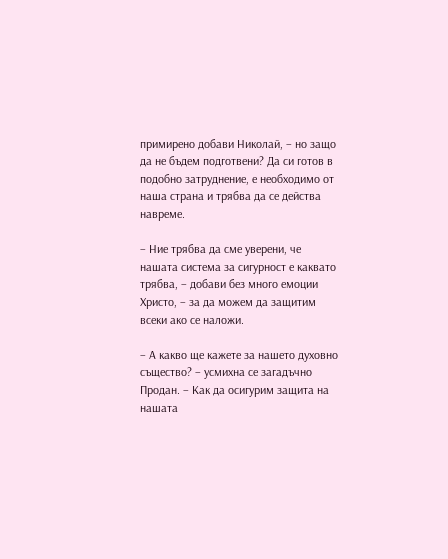примирено добави Николай, – но защо да не бъдем подготвени? Да си готов в подобно затруднение, е необходимо от наша страна и трябва да се действа навреме.

– Ние трябва да сме уверени, че нашата система за сигурност е каквато трябва, – добави без много емоции Христо, – за да можем да защитим всеки ако се наложи.

– А какво ще кажете за нашето духовно същество? – усмихна се загадъчно Продан. – Как да осигурим защита на нашата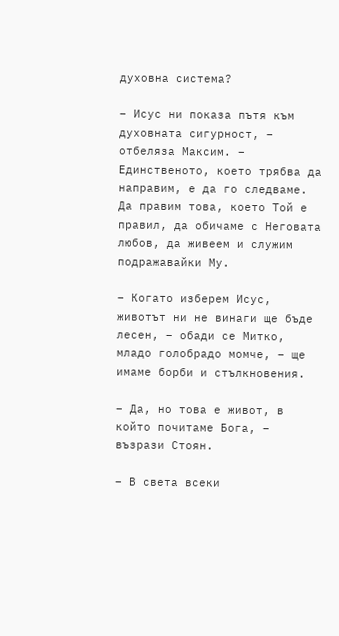духовна система?

– Исус ни показа пътя към духовната сигурност, – отбеляза Максим. – Единственото, което трябва да направим, е да го следваме. Да правим това, което Той е правил, да обичаме с Неговата любов, да живеем и служим подражавайки Му.

– Когато изберем Исус, животът ни не винаги ще бъде лесен, – обади се Митко, младо голобрадо момче, – ще имаме борби и стълкновения.

– Да, но това е живот, в който почитаме Бога, – възрази Стоян.

– В света всеки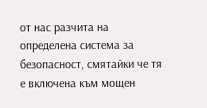от нас разчита на определена система за безопасност, смятайки че тя е включена към мощен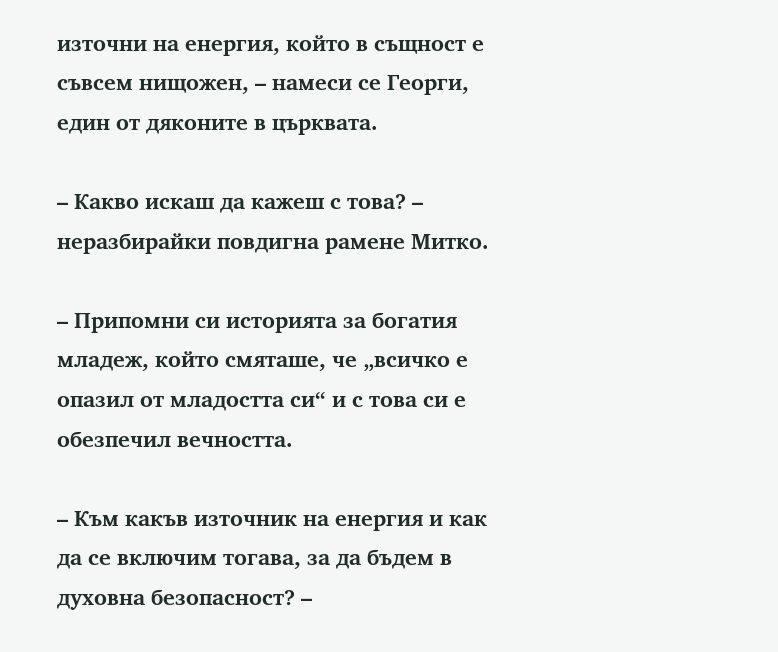източни на енергия, който в същност е съвсем нищожен, – намеси се Георги, един от дяконите в църквата.

– Какво искаш да кажеш с това? – неразбирайки повдигна рамене Митко.

– Припомни си историята за богатия младеж, който смяташе, че „всичко е опазил от младостта си“ и с това си е обезпечил вечността.

– Към какъв източник на енергия и как да се включим тогава, за да бъдем в духовна безопасност? –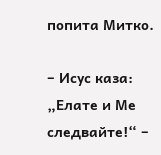попита Митко.

– Исус каза: „Елате и Ме следвайте!“ –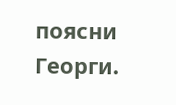поясни Георги.